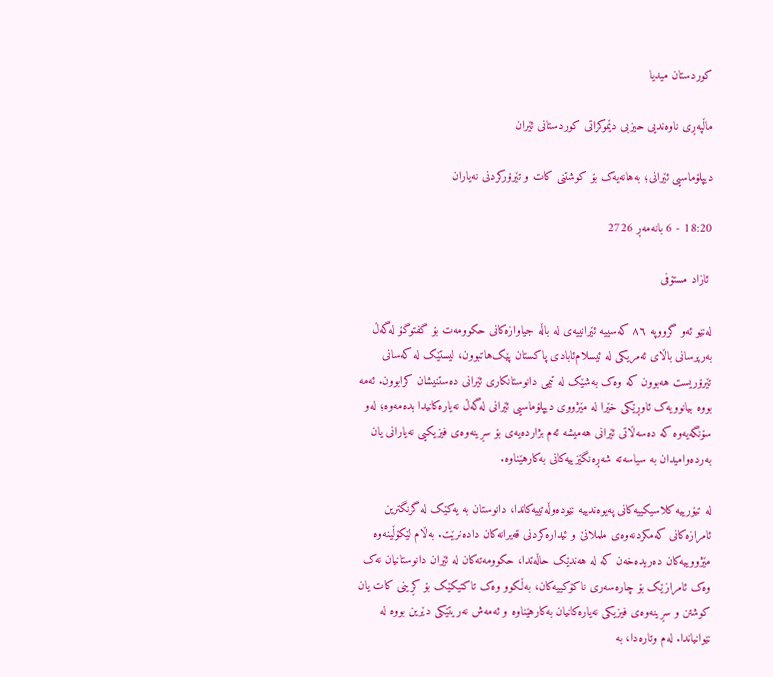کوردستان میدیا

ماڵپەڕی ناوەندیی حیزبی دێموکراتی کوردستانی ئێران

دیپلۆماسیی ئێرانی؛ بەهانەیەک بۆ کوشتنی کات و تێرۆرکردنی نەیاران

18:20 - 6 بانەمەڕ 2726

 ئازاد مستۆفی

لەنێو ئەو گرووپە ٨٦ کەسییە ئێرانییەی لە باڵە جیاوازەکانی حکوومەت بۆ گفتوگۆ لەگەڵ بەرپرسانی باڵای ئەمریکی لە ئیسلام‌ئابادی پاکستان پێک‌هاتبوون، لیستێک لە کەسانی تێرۆریست هەبوون کە وەک بەشێک لە تیمی دانوستانکاری ئێرانی دەستنیشان کرابوون. ئەمە بووە بیانوویەک ئاوڕێکی خێرا لە مێژووی دیپلۆماسیی ئێرانی لەگەڵ نەیارەکانیدا بدەمەوە؛ لەو سۆنگەیەوە کە دەسەڵاتی ئێرانی هەمیشە ئەم بژاردەیەی بۆ سڕینەوەی فیزیکیی نەیارانی یان بەردەوامیدان بە سیاسەتە شەڕەنگێزییەکانی بەکارهێناوە.

لە تیۆرییە کلاسیکییەکانی پەیوەندییە نێودەوڵەتییەکاندا، دانوستان بە یەکێک لە گرنگترین ئامرازەکانی کەمکردنەوەی ململانێ و ئیدارەکردنی قەیرانەکان دادەنرێت. بەڵام لێکۆڵینەوە مێژووییەکان دەریدەخەن کە لە هەندێک حاڵەتدا، حکوومەتەکان لە ئێران دانوستانیان نەک وەک ئامرازێک بۆ چارەسەری ناکۆکییەکان، بەڵکوو وەک تاکتیکێک بۆ کڕینی کات یان کوشتن و سڕینەوەی فیزیکی نەیارەکانیان بەکارهێناوە و ئەمەش نەریتێکی دێرین بووە لە نێوانیاندا. لەم وتارەدا، بە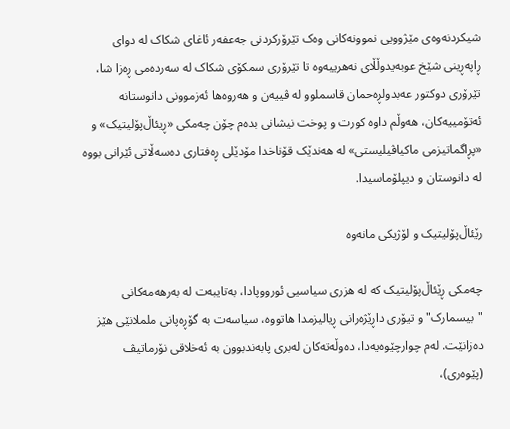شیکردنەوەی مێژوویی نموونەکانی وەک تێرۆرکردنی جەعفەر ئاغای شکاک لە دوای ڕاپەڕینی شێخ عوبەیدوڵڵای نەهرییەوە تا تێرۆری سمکۆی شکاک لە سەردەمی ڕەزا شا، تێرۆری دوکتور عەبدولڕەحمان قاسملوو لە ڤییەن و هەروەها ئەزموونی دانوستانە ئەتۆمییەکان، هەوڵم داوە کورت و پوخت نیشانی بدەم چۆن چەمکی «ڕیئاڵ‌پۆلیتیک» و «پڕاگماتیزمی ماکیاڤیلیستی» لە هەندێک قۆناخدا مۆدێلی ڕەفتاری دەسەڵاتی ئێرانی بووە لە دانوستان و دیپلۆماسیدا.

رێئاڵ‌پۆلیتیک و لۆژیکی مانەوە

چەمکی ڕێئاڵ‌پۆلیتیک کە لە هزری سیاسیی ئورووپادا، بەتایبەت لە بەرهەمەکانی "بیسمارک" و تیۆری داڕێژەرانی ڕیالیزمدا هاتووە، سیاسەت بە گۆڕەپانی ململانێی هێز دەزانێت. لەم چوارچێوەیەدا، دەوڵەتەکان لەبری پابەندبوون بە ئەخلاقی نۆرماتیڤ (پێوەری)،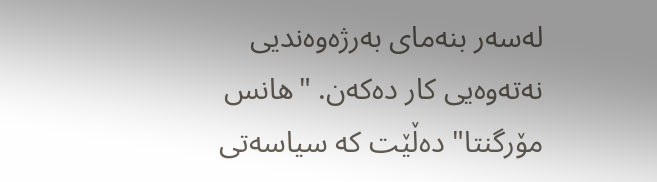لەسەر بنەمای بەرژەوەندیی نەتەوەیی کار دەکەن. "هانس مۆرگنتا" دەڵێت کە سیاسەتی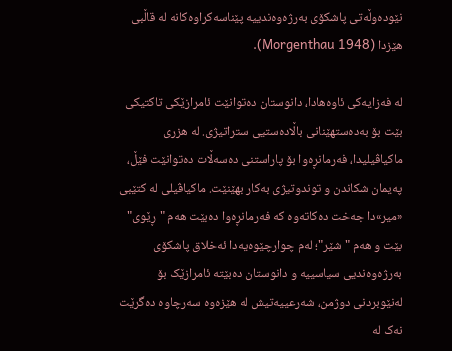نێودەوڵەتی پاشکۆی بەرژەوەندییە پێناسەکراوەکانە لە قاڵبی هێزدا (Morgenthau 1948).

لە فەزایەکی ئاوەهادا، دانوستان دەتوانێت ئامرازێکی تاکتیکی بێت بۆ بەدەستهێنانی باڵادەستیی ستراتیژی. لە هزری ماکیاڤیلیدا، فەرمانڕەوا بۆ پاراستنی دەسەڵات دەتوانێت فێڵ، پەیمان شکاندن و توندوتیژی بەکار بهێنێت. ماکیاڤیلی لە کتێبی «میر»دا جەخت دەکاتەوە کە فەرمانڕەوا دەبێت هەم "ڕێوی" بێت و هەم "شێر"؛ لەم چوارچێوەیەدا ئەخلاق پاشکۆی بەرژەوەندیی سیاسییە و دانوستان دەبێتە ئامرازێک بۆ لەنێوبردنی دوژمن، شەرعییەتیش لە هێزەوە سەرچاوە دەگرێت نەک لە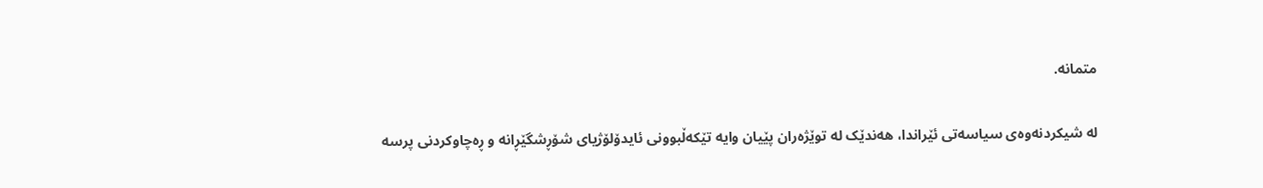متمانە.

لە شیکردنەوەی سیاسەتی ئێراندا، هەندێک لە توێژەران پێیان وایە تێکەڵبوونی ئایدۆلۆژیای شۆڕشگێڕانە و ڕەچاوکردنی پرسە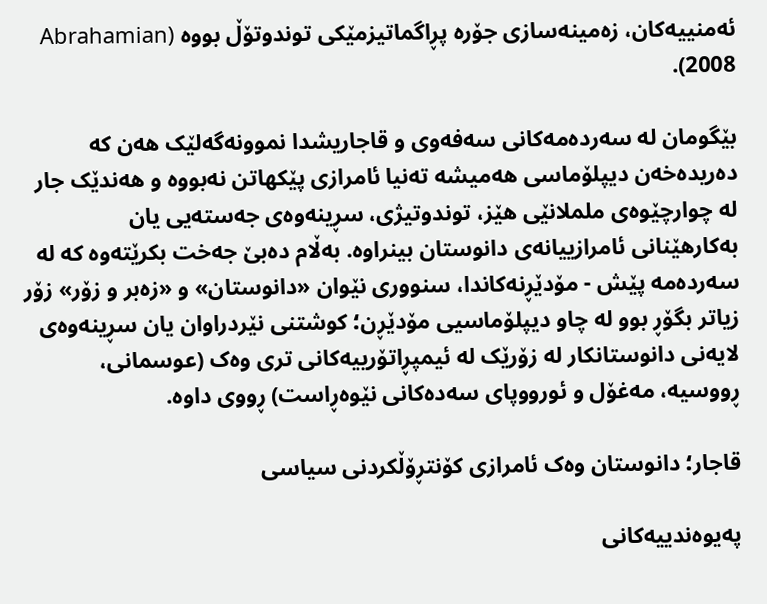ئەمنییەکان، زەمینەسازی جۆرە پڕاگماتیزمێکی توندوتۆڵ بووە (Abrahamian 2008).

بێگومان لە سەردەمەکانی سەفەوی و قاجاریشدا نموونەگەلێک هەن کە دەریدەخەن دیپلۆماسی هەمیشە تەنیا ئامرازی پێکهاتن نەبووە و هەندێک جار لە چوارچێوەی ململانێی هێز، توندوتیژی، سڕینەوەی جەستەیی یان بەکارهێنانی ئامرازییانەی دانوستان بینراوە. بەڵام دەبێ جەخت بکرێتەوە کە لە سەردەمە پێش - مۆدێڕنەکاندا، سنووری نێوان «دانوستان» و «زەبر و زۆر» زۆر زیاتر بگۆڕ بوو لە چاو دیپلۆماسیی مۆدێڕن؛ کوشتنی نێردراوان یان سڕینەوەی لایەنی دانوستانکار لە زۆرێک لە ئیمپڕاتۆرییەکانی تری وەک (عوسمانی، ڕووسیە، مەغۆل و ئورووپای سەدەکانی نێوەڕاست) ڕووی داوە.

قاجار؛ دانوستان وەک ئامرازی کۆنتڕۆڵکردنی سیاسی

پەیوەندییەکانی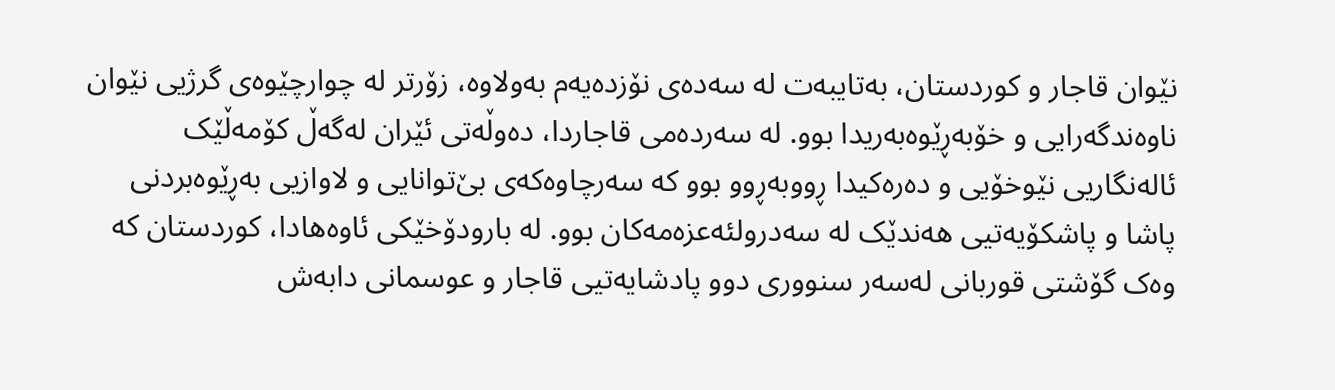نێوان قاجار و کوردستان، بەتایبەت لە سەدەی نۆزدەیەم بەولاوە، زۆرتر لە چوارچێوەی گرژیی نێوان ناوەندگەرایی و خۆبەڕێوەبەریدا بوو. لە سەردەمی قاجاردا، دەوڵەتی ئێران لەگەڵ کۆمەڵێک ئالەنگاریی نێوخۆیی و دەرەکیدا ڕووبەڕوو بوو کە سەرچاوەکەی بێ‌توانایی و لاوازیی بەڕێوەبردنی پاشا و پاشکۆیەتیی هەندێک لە سەدرولئەعزەمەکان بوو. لە بارودۆخێکی ئاوەهادا، کوردستان کە وەک گۆشتی قوربانی لەسەر سنووری دوو پادشایەتیی قاجار و عوسمانی دابەش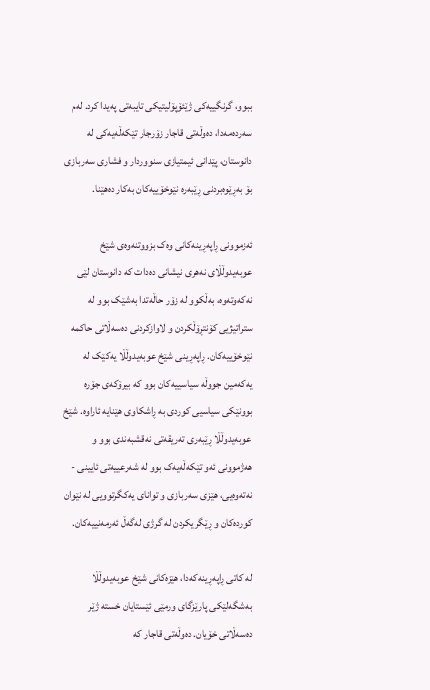ببوو، گرنگییەکی ژێئۆپۆلیتیکی تایبەتی پەیدا کرد. لەم سەردەمەدا، دەوڵەتی قاجار زۆرجار تێکەڵەیەکی لە دانوستان، پێدانی ئیمتیازی سنووردار و فشاری سەربازی بۆ بەڕێوەبردنی ڕێبەرە نێوخۆییەکان بەکار دەهێنا.

ئەزموونی ڕاپەڕینەکانی وەک بزووتنەوەی شێخ عوبەیدوڵڵای نەهری نیشانی دەدات کە دانوستان لێی نەکەوتەوە، بەڵکوو لە زۆر حاڵەتدا بەشێک بوو لە ستراتیژیی کۆنتڕۆڵکردن و لاوازکردنی دەسەڵاتی حاکمە نێوخۆییەکان. ڕاپەڕینی شێخ عوبەیدوڵڵا یەکێک لە یەکەمین جووڵە سیاسییەکان بوو کە بیرۆکەی جۆرە بوونێکی سیاسیی کوردی بە ڕاشکاوی هێنایە ئاراوە. شێخ عوبەیدوڵڵا ڕێبەری تەریقەتی نەقشبەندی بوو و هەژموونی ئەو تێکەڵەیەک بوو لە شەرعییەتی ئایینی - نەتەوەیی، هێزی سەربازی و توانای یەکگرتوویی لە نێوان کوردەکان و ڕێگریکردن لە گرژی لەگەڵ ئەرمەنییەکان.

لە کاتی ڕاپەڕینەکەدا، هێزەکانی شێخ عوبەیدوڵڵا بەشگەلێکی پارێزگای ورمێی ئێستایان خستە ژێر دەسەڵاتی خۆیان. دەوڵەتی قاجار کە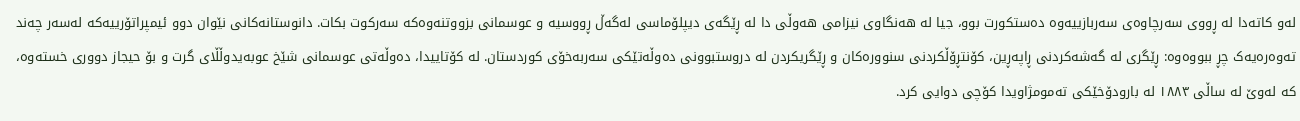لەو کاتەدا لە ڕووی سەرچاوەی سەربازییەوە دەستکورت بوو، جیا لە هەنگاوی نیزامی هەوڵی‌ دا لە ڕێگەی دیپلۆماسی لەگەڵ ڕووسیە و عوسمانی بزووتنەوەکە سەرکوت بکات. دانوستانەکانی نێوان دوو ئیمپراتۆرییەکە لەسەر چەند تەوەرەیەک چڕ ببووەوە: ڕێگری لە گەشەکردنی ڕاپەڕین، کۆنتڕۆڵکردنی سنوورەکان و ڕێگریکردن لە دروستبوونی دەوڵەتێکی سەربەخۆی کوردستان. لە کۆتاییدا، دەوڵەتی عوسمانی شێخ عوبەیدوڵڵای گرت و بۆ حیجاز دووری خستەوە، کە لەوێ لە ساڵی ١٨٨٣ لە بارودۆخێکی تەمومژاویدا کۆچی‌ دوایی کرد.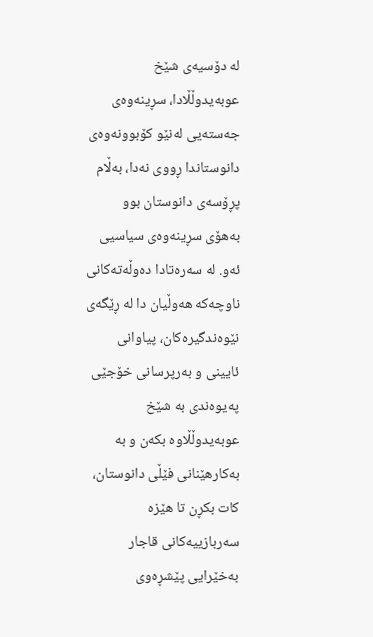لە دۆسیەی شێخ عوبەیدوڵڵادا، سڕینەوەی جەستەیی لەنێو کۆبوونەوەی دانوستاندا ڕووی نەدا، بەڵام پڕۆسەی دانوستان بوو بەهۆی سڕینەوەی سیاسیی ئەو. لە سەرەتادا دەوڵەتەکانی ناوچەکە هەوڵیان دا لە ڕێگەی نێوەندگیرەکان، پیاوانی ئایینی و بەرپرسانی خۆجێی پەیوەندی بە شێخ عوبەیدوڵڵاوە بکەن و بە بەکارهێنانی فێڵی دانوستان، کات بکڕن تا هێزە سەربازییەکانی قاجار بەخێرایی پێشڕەوی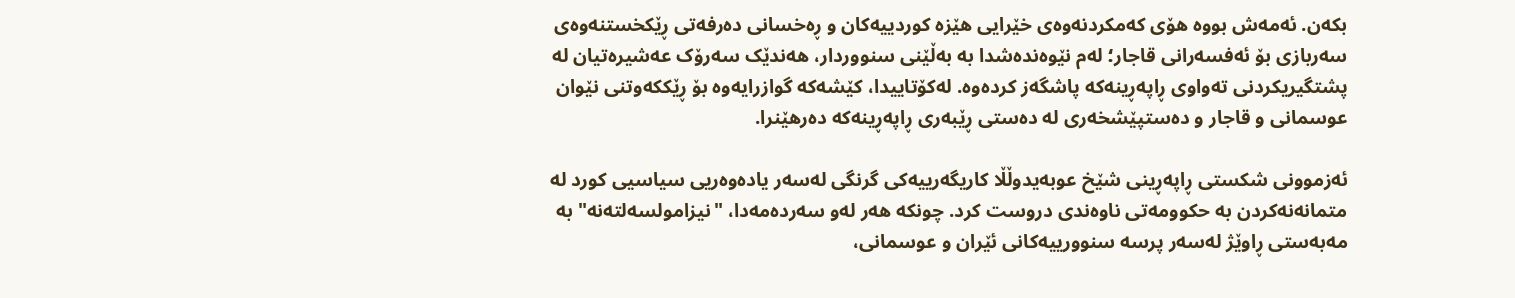بکەن. ئەمەش بووە هۆی کەمکردنەوەی خێرایی هێزە کوردییەکان و ڕەخسانی دەرفەتی ڕێکخستنەوەی سەربازی بۆ ئەفسەرانی قاجار؛ لەم نێوەندەشدا بە بەڵێنی سنووردار، هەندێک سەرۆک عەشیرەتیان لە پشتگیریکردنی تەواوی ڕاپەڕینەکە پاشگەز کردەوە. لەکۆتاییدا، کێشەکە گوازرایەوە بۆ ڕێککەوتنی نێوان عوسمانی و قاجار و دەستپێشخەری لە دەستی ڕێبەری ڕاپەڕینەکە دەرهێنرا.

ئەزموونی شکستی ڕاپەڕینی شێخ عوبەیدوڵڵا کاریگەرییەکی گرنگی لەسەر یادەوەریی سیاسیی کورد لە متمانەنەکردن بە حکوومەتی ناوەندی دروست کرد. چونکە هەر لەو سەردەمەدا، "نیزامولسەلتەنە" بە مەبەستی ڕاوێژ لەسەر پرسە سنوورییەکانی ئێران و عوسمانی،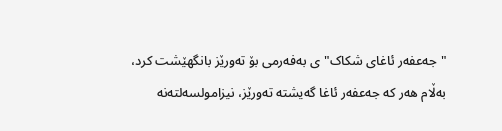"جەعفەر ئاغای شکاک"ی بەفەرمی بۆ تەورێز بانگهێشت کرد، بەڵام هەر کە جەعفەر ئاغا گەیشتە تەورێز، نیزامولسەلتەنە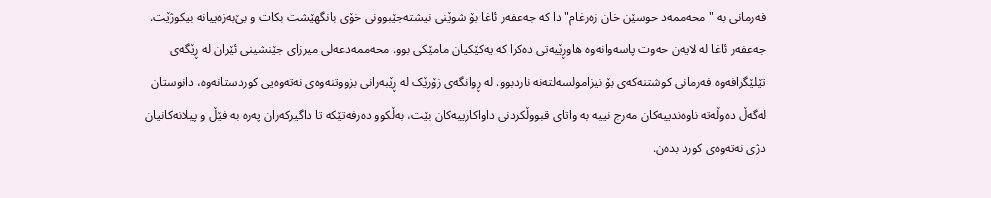فەرمانی بە "محەممەد حوسێن خان زەرغام" دا کە جەعفەر ئاغا بۆ شوێنی نیشتەجێبوونی خۆی بانگهێشت بکات و بێ‌بەزەییانە بیکوژێت. جەعفەر ئاغا لە لایەن حەوت پاسەوانەوە هاوڕێیەتی دەکرا کە یەکێکیان مامێکی بوو. محەممەدعەلی میرزای جێنشینی ئێران لە ڕێگەی تێلێگرافەوە فەرمانی کوشتنەکەی بۆ نیزامولسەلتەنە ناردبوو. لە ڕوانگەی زۆرێک لە ڕێبەرانی بزووتنەوەی نەتەوەیی کوردستانەوە، دانوستان لەگەڵ دەوڵەتە ناوەندییەکان مەرج نییە بە واتای قبووڵکردنی داواکارییەکان بێت، بەڵکوو دەرفەتێکە تا داگیرکەران پەرە بە فێڵ و پیلانەکانیان دژی نەتەوەی کورد بدەن.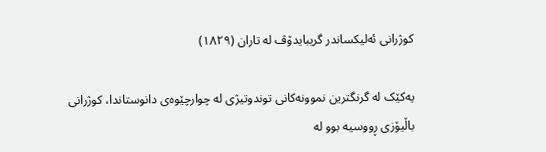کوژرانی ئەلیکساندر گریبایدۆڤ لە تاران (١٨٢٩)

یەکێک لە گرنگترین نموونەکانی توندوتیژی لە چوارچێوەی دانوستاندا، کوژرانی باڵیۆزی ڕووسیە بوو لە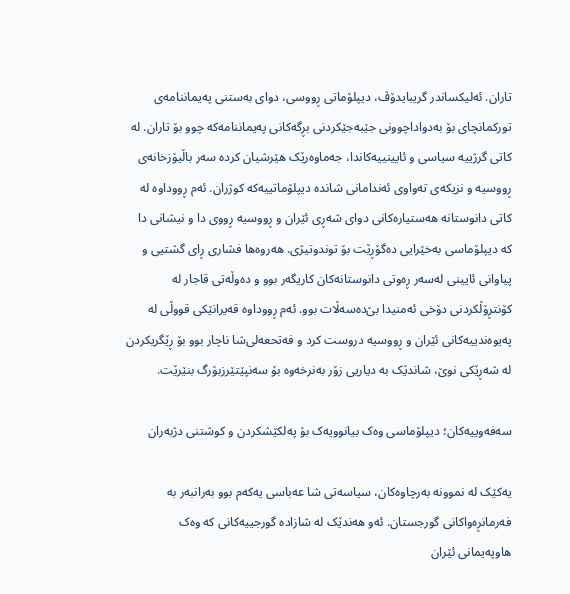تاران. ئەلیکساندر گریبایدۆڤ، دیپلۆماتی ڕووسی، دوای بەستنی پەیماننامەی تورکمانچای بۆ بەدواداچوونی جێبەجێکردنی بڕگەکانی پەیماننامەکە چوو بۆ تاران. لە کاتی گرژییە سیاسی و ئایینییەکاندا، جەماوەرێک هێرشیان کردە سەر باڵیۆزخانەی ڕووسیە و نزیکەی تەواوی ئەندامانی شاندە دیپلۆماتییەکە کوژران. ئەم ڕووداوە لە کاتی دانوستانە هەستیارەکانی دوای شەڕی ئێران و ڕووسیە ڕووی دا و نیشانی دا کە دیپلۆماسی بەخێرایی دەگۆڕێت بۆ توندوتیژی. هەروەها فشاری ڕای گشتیی و پیاوانی ئایینی لەسەر ڕەوتی دانوستانەکان کاریگەر بوو و دەوڵەتی قاجار لە کۆنتڕۆڵکردنی دۆخی ئەمنیدا بێ‌دەسەڵات بوو. ئەم ڕووداوە قەیرانێکی قووڵی لە پەیوەندییەکانی ئێران و ڕووسیە دروست کرد و فەتحعەلی‌شا ناچار بوو بۆ ڕێگریکردن لە شەڕێکی نوێ، شاندێک بە دیاریی زۆر بەنرخەوە بۆ سەنپێتێرزبۆرگ بنێرێت.

سەفەوییەکان؛ دیپلۆماسی وەک بیانوویەک بۆ پەلکێشکردن و کوشتنی دژبەران

یەکێک لە نموونە بەرچاوەکان، سیاسەتی شا عەباسی یەکەم بوو بەرانبەر بە فەرمانڕەواکانی گورجستان. ئەو هەندێک لە شازادە گورجییەکانی کە وەک هاوپەیمانی ئێران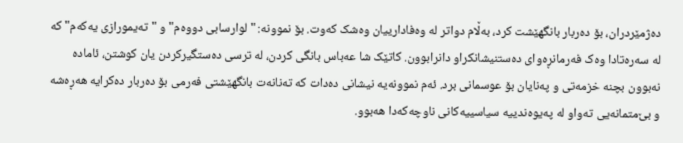دەژمێردران، بۆ دەربار بانگهێشت کرد، بەڵام دواتر لە وەفادارییان وەشک کەوت. بۆ نموونە: "لوارسابی دووەم" و "تەیمورازی یەکەم" کە لە سەرەتادا وەک فەرمانڕەوای دەستنیشانکراو دانرابوون. کاتێک شا عەباس بانگی ‌کردن، لە ترسی دەستگیرکردن یان کوشتن، ئامادە‌ نەبوون بچنە خزمەتی و پەنایان بۆ عوسمانی برد. ئەم نموونەیە نیشانی دەدات کە تەنانەت بانگهێشتی فەرمی بۆ دەربار دەکرایە هەڕەشە و بێ‌متمانەیی تەواو لە پەیوەندییە سیاسییەکانی ناوچەکەدا هەبوو.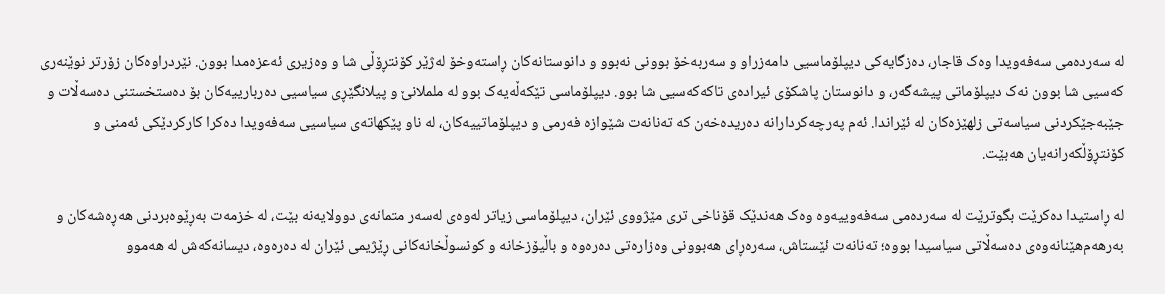لە سەردەمی سەفەویدا وەک قاجار، دەزگایەکی دیپلۆماسیی دامەزراو و سەربەخۆ بوونی نەبوو و دانوستانەکان ڕاستەوخۆ لەژێر کۆنتڕۆڵی شا و وەزیری ئەعزەمدا بوون. نێردراوەکان زۆرتر نوێنەری کەسیی شا بوون نەک دیپلۆماتی پیشەگەر، و دانوستان پاشکۆی ئیرادەی تاکەکەسیی شا بوو. دیپلۆماسی تێکەڵەیەک بوو لە ململانێ و پیلانگێڕی سیاسیی دەربارییەکان بۆ دەستخستنی دەسەڵات و جێبەجێکردنی سیاسەتی زلهێزەکان لە ئێراندا. ئەم پەرچەکردارانە دەریدەخەن کە تەنانەت شێوازە فەرمی و دیپلۆماتییەکان، لە ناو پێکهاتەی سیاسیی سەفەویدا دەکرا کارکردێکی ئەمنی و کۆنتڕۆڵکەرانەیان هەبێت.

لە ڕاستیدا دەکرێت بگوترێت لە سەردەمی سەفەوییەوە وەک هەندێک قۆناخی تری مێژووی ئێران، دیپلۆماسی زیاتر لەوەی لەسەر متمانەی دوولایەنە بێت، لە خزمەت بەڕێوەبردنی هەڕەشەکان و بەرهەم‌هێنانەوەی دەسەڵاتی سیاسیدا بووە؛ تەنانەت ئێستاش، سەرەڕای هەبوونی وەزارەتی دەرەوە و باڵیۆزخانە و کونسوڵخانەکانی ڕێژیمی ئێران لە دەرەوە، دیسانەکەش لە هەموو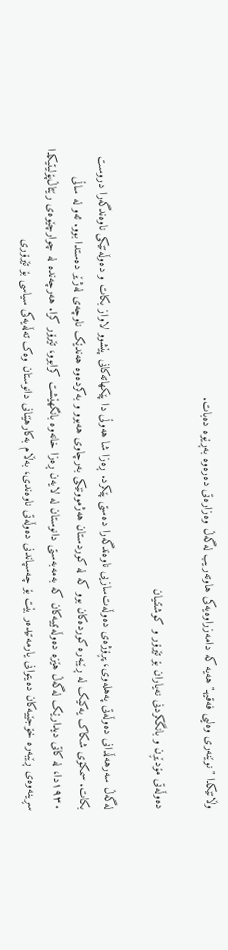وڵاتێکدا "نوێنەری وەلیی فەقیهـ" هەیە کە دامەزراوەیەکی هاوتەریب لەگەڵ وەزارەتی دەرەوە بەڕێوە دەبات.

دەوڵەتی مۆدێڕن و بانگکردنی نەیاران بۆ تێرۆر و کوشتنیان

لەگەڵ سەرهەڵدانی دەوڵەتی پەهلەوی، پڕۆژەی دەوڵەت‌سازیی ناوەندگەرا دەستی پێکرد. ڕەزا شا هەوڵی دا پێکهاتەکانی پێشوو لاواز بکات و دەوڵەتێکی ناوەندگەرا دروست بکات. سمکۆی شکاک یەکێک لە ڕێبەرە کوردەکان بوو کە لە کوردستان هەژموونێکی بەرچاوی هەبوو و بەکردەوە هەندێک ناوچەی لەژێر دەستدا بوو. ئەو لە ساڵی ١٩٣٠دا، لە کاتی دیدارێک لەگەڵ هێزە دەوڵەتییەکان کە بەمەبەستی دانوستان لە لایەن ڕەزا خانەوە بانگهێشت کرابوو، تێرۆر کرا. هەرچەندە لە چوارچێوەی رێئاڵ‌پۆلیتیکدا سڕینەوەی ڕێبەرە خۆجێیەکان دەیتوانی یارمەتیدەر بێت بۆ چەسپاندنی دەوڵەتی ناوەندی، بەڵام بەکارهێنانی دانوستان وەک تەڵەیەکی سیاسی بۆ تێرۆری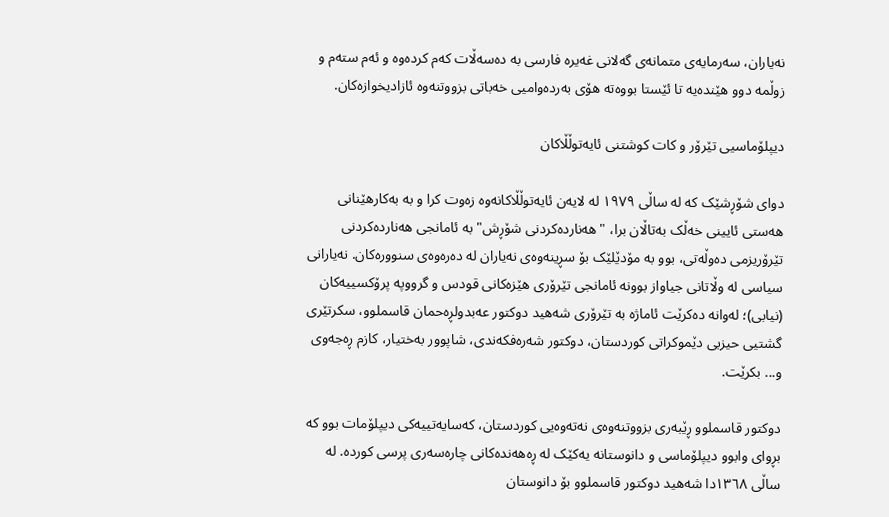نەیاران، سەرمایەی متمانەی گەلانی غەیرە فارسی بە دەسەڵات کەم کردەوە و ئەم ستەم و زوڵمە دوو هێندەیە تا ئێستا بووەتە هۆی بەردەوامیی خەباتی بزووتنەوە ئازادیخوازەکان.

دیپلۆماسیی تێرۆر و کات کوشتنی ئایەتوڵڵاکان

دوای شۆڕشێک کە لە ساڵی ١٩٧٩ لە لایەن ئایەتوڵڵاکانەوە زەوت کرا و بە بەکارهێنانی هەستی ئایینی خەڵک بەتاڵان برا، "هەناردەکردنی شۆڕش" بە ئامانجی هەناردەکردنی تێرۆریزمی دەوڵەتی، بوو بە مۆدێلێک بۆ سڕینەوەی نەیاران لە دەرەوەی سنوورەکان. نەیارانی سیاسی لە وڵاتانی جیاواز بوونە ئامانجی تێرۆری هێزەکانی قودس و گرووپە پرۆکسییەکان (نیابی)؛ لەوانە دەکرێت ئاماژە بە تێرۆری شەهید دوکتور عەبدولڕەحمان قاسملوو، سکرتێری گشتیی حیزبی دێموکراتی کوردستان، دوکتور شەرەفکەندی، شاپوور بەختیار، کازم ڕەجەوی و... بکرێت.

دوکتور قاسملوو ڕێبەری بزووتنەوەی نەتەوەیی کوردستان، کەسایەتییەکی دیپلۆمات بوو کە بڕوای وابوو دیپلۆماسی و دانوستانە یەکێک لە ڕەهەندەکانی چارەسەری پرسی کوردە. لە ساڵی ١٣٦٨دا شەهید دوکتور قاسملوو بۆ دانوستان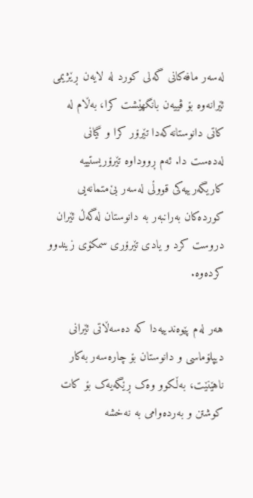لەسەر مافەکانی گەلی کورد لە لایەن ڕێژیمی ئێرانەوە بۆ ڤییەن بانگهێشت کرا، بەڵام لە کاتی دانوستانەکەدا تێرۆر کرا و گیانی لەدەست دا. ئەم ڕووداوە تێرۆریستییە کاریگەرییەکی قووڵی لەسەر بێ‌متمانەیی کوردەکان بەرانبەر بە دانوستان لەگەڵ ئێران دروست کرد و یادی تێرۆری سمکۆی زیندوو کردەوە.

هەر لەم پێوەندییەدا کە دەسەڵاتی ئێرانی دیپلۆماسی و دانوستان بۆ چارەسەر بەکار ناهێنێت، بەڵکوو وەک ڕێگەیەک بۆ کات کوشتن و بەردەوامی ‌بە نەخشە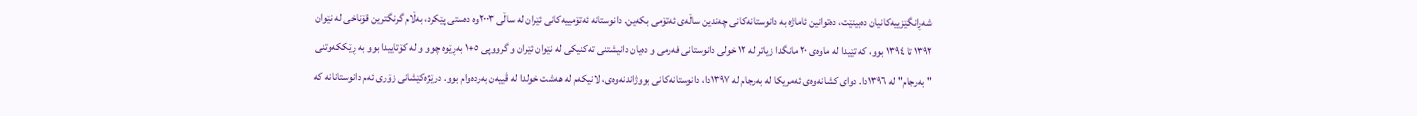شەڕانگێزییەکانیان دەبینێت، دەتوانین ئاماژە بە دانوستانەکانی چەندین ساڵەی ئەتۆمی بکەین. دانوستانە ئەتۆمییەکانی ئێران لە ساڵی ٢٠٠٣وە دەستی پێکرد، بەڵام گرنگترین قۆناخی لە نێوان ١٣٩٢ تا ١٣٩٤ بوو، کە تێیدا لە ماوەی ٢٠ مانگدا زیاتر لە ١٢ خولی دانوستانی فەرمی و دەیان دانیشتنی تەکنیکی لە نێوان ئێران و گرووپی ٥+١ بەڕێوە چوو و لە کۆتاییدا بوو بە ڕێککەوتنی "بەرجام" لە ١٣٩٦دا. دوای کشانەوەی ئەمریکا لە بەرجام لە ١٣٩٧دا، دانوستانەکانی بووژاندنەوەی، لانیکەم لە هەشت خولدا لە ڤییەن بەردەوام بوو. درێژەکێشانی زۆری ئەم دانوستانانە کە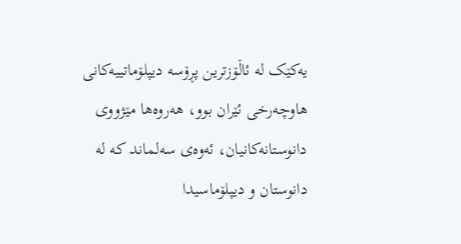یەکێک لە ئاڵۆزترین پڕۆسە دیپلۆماتییەکانی هاوچەرخی ئێران بوو، هەروەها مێژووی دانوستانەکانیان، ئەوەی سەلماند کە لە دانوستان و دیپلۆماسیدا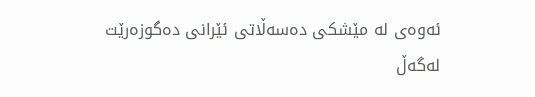ئەوەی لە مێشکی دەسەڵاتی ئێرانی دەگوزەرێت لەگەڵ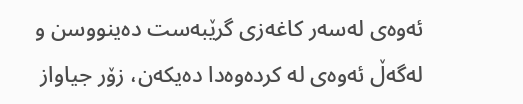ئەوەی لەسەر کاغەزی گرێبەست دەینووسن و لەگەڵ ئەوەی لە کردەوەدا دەیکەن، زۆر جیاواز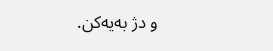و دژ بەیەکن.